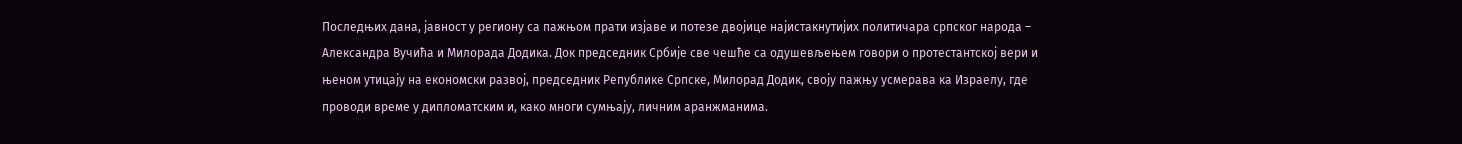Последњих дана, јавност у региону са пажњом прати изјаве и потезе двојице најистакнутијих политичара српског народа – Александра Вучића и Милорада Додика. Док председник Србије све чешће са одушевљењем говори о протестантској вери и њеном утицају на економски развој, председник Републике Српске, Милорад Додик, своју пажњу усмерава ка Израелу, где проводи време у дипломатским и, како многи сумњају, личним аранжманима.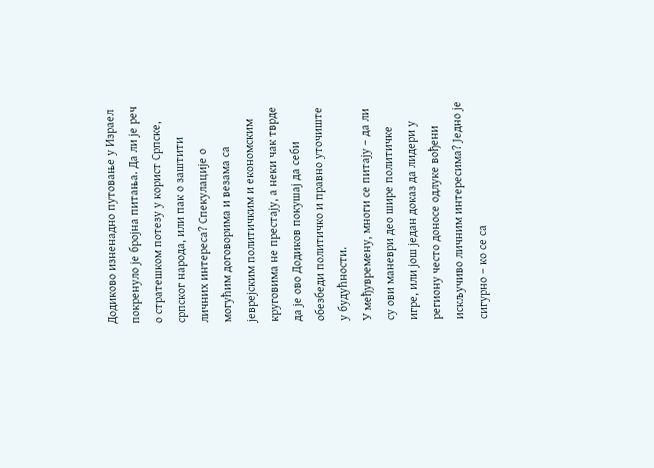Додиково изненадно путовање у Израел покренуло је бројна питања. Да ли је реч о стратешком потезу у корист Српске, српског народа, или пак о заштити личних интереса? Спекулације о могућим договорима и везама са јеврејским политичким и економским круговима не престају, а неки чак тврде да је ово Додиков покушај да себи обезбеди политичко и правно уточиште у будућности.
У међувремену, многи се питају – да ли су ови маневри део шире политичке игре, или још један доказ да лидери у региону често доносе одлуке вођени искључиво личним интересима? Једно је сигурно – ко се са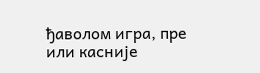ђаволом игра, пре или касније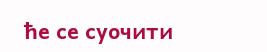ће се суочити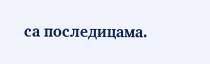са последицама.